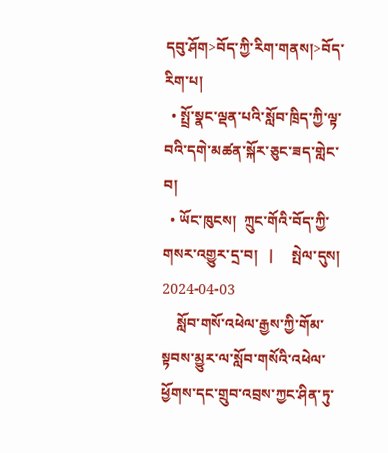དབུ་ཤོག>བོད་ཀྱི་རིག་གནས།>བོད་རིག་པ།
  • སྤྲོ་སྣང་ལྡན་པའི་སློབ་ཁྲིད་ཀྱི་ལྟ་བའི་དགེ་མཚན་སྐོར་ཅུང་ཟད་གླེང་བ།
  • ཡོང་ཁུངས།  ཀྲུང་གོའི་བོད་ཀྱི་གསར་འགྱུར་དྲ་བ།   |     སྤེལ་དུས།  2024-04-03
    སློབ་གསོ་འཕེལ་རྒྱས་ཀྱི་གོམ་སྟབས་མྱུར་ལ་སློབ་གསོའི་འཕེལ་ཕྱོགས་དང་གྲུབ་འབྲས་ཀྱང་ཤིན་ཏུ་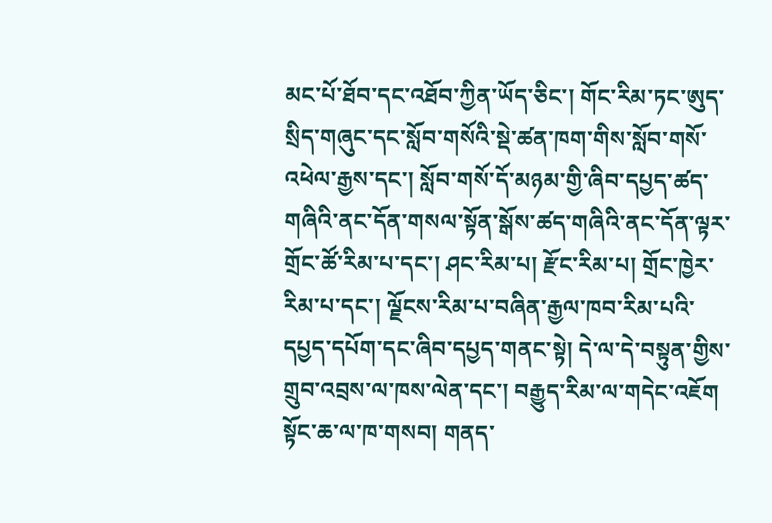མང་པོ་ཐོབ་དང་འཐོབ་ཀྱིན་ཡོད་ཅིང་། གོང་རིམ་ཏང་ཨུད་སྲིད་གཞུང་དང་སློབ་གསོའི་སྡེ་ཚན་ཁག་གིས་སློབ་གསོ་འཕེལ་རྒྱས་དང་། སློབ་གསོ་དོ་མཉམ་གྱི་ཞིབ་དཔྱད་ཚད་གཞིའི་ནང་དོན་གསལ་སྟོན་སྒོས་ཚད་གཞིའི་ནང་དོན་ལྟར་གྲོང་ཚོ་རིམ་པ་དང་། ཤང་རིམ་པ། རྫོང་རིམ་པ། གྲོང་ཁྱེར་རིམ་པ་དང་། ལྗོངས་རིམ་པ་བཞིན་རྒྱལ་ཁབ་རིམ་པའི་དཔྱད་དཔོག་དང་ཞིབ་དཔྱད་གནང་སྟེ། དེ་ལ་དེ་བསྟུན་གྱིས་གྲུབ་འབྲས་ལ་ཁས་ལེན་དང་། བརྒྱུད་རིམ་ལ་གདེང་འཇོག སྟོང་ཆ་ལ་ཁ་གསབ། གནད་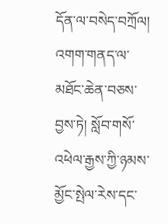དོན་ལ་བསེད་བཀྲོལ། འགག་གནད་ལ་མཐོང་ཆེན་བཅས་བྱས་ཏེ། སློབ་གསོ་འཕེལ་རྒྱས་ཀྱི་ཉམས་མྱོང་སྤེལ་རེས་དང་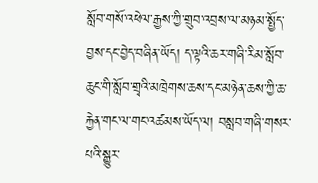སློབ་གསོ་འཕེལ་རྒྱས་ཀྱི་གྲུབ་འབྲས་ལ་མཉམ་སྤྱོད་བྱས་དང་བྱེད་བཞིན་ཡོད། ད་ལྟའི་ཆར་གཞི་རིམ་སློབ་ཆུང་གི་སློབ་གྲྭའི་མཁྲེགས་ཆས་དང་མཉེན་ཆས་ཀྱི་ཆ་རྐྱེན་གང་ལ་གང་འཚམས་ཡོད་ལ། བསླབ་གཞི་གསར་པའི་སྒྱུར་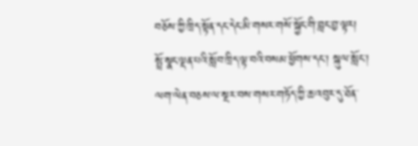བཅོས་ཀྱི་ཁྲིད་སྟོན་དང་དེང་མི་གསར་གསོ་སྐྱོང་གི་བླང་བྱ་ལྟར། སྤྲོ་སྣང་ལྡན་པའི་སློབ་ཁྲིད་ལྟ་བའི་བསམ་ཕྱོགས་དང་། སྐུལ་སློང་། ལག་ལེན་བཅས་ལ་སྔར་བས་གསར་གཏོད་ཀྱི་ཆ་འབུར་དུ་ཐོན་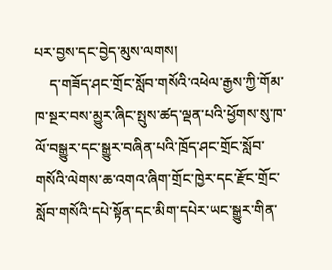པར་བྱས་དང་བྱེད་མུས་ལགས།
    ད་གཟོད་ཤང་གྲོང་སློབ་གསོའི་འཕེལ་རྒྱས་ཀྱི་གོམ་ཁ་སྔར་བས་མྱུར་ཞིང་སྤུས་ཚད་ལྡན་པའི་ཕྱོགས་སུ་ཁ་ལོ་བསྒྱུར་དང་སྒྱུར་བཞིན་པའི་ཁྲོད་ཤང་གྲོང་སློབ་གསོའི་ལེགས་ཆ་འགའ་ཞིག་གྲོང་ཁྱེར་དང་རྫོང་གྲོང་སློབ་གསོའི་དཔེ་སྟོན་དང་མིག་དཔེར་ཡང་སྒྱུར་གིན་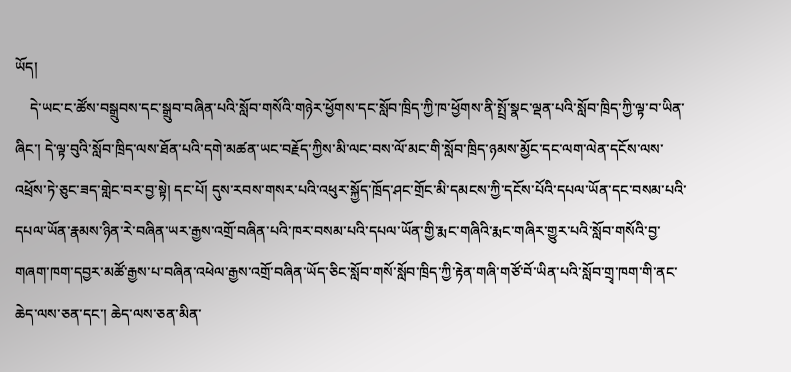ཡོད།
    དེ་ཡང་ང་ཚོས་བསྒྲུབས་དང་སྒྲུབ་བཞིན་པའི་སློབ་གསོའི་གཉེར་ཕྱོགས་དང་སློབ་ཁྲིད་ཀྱི་ཁ་ཕྱོགས་ནི་སྤྲོ་སྣང་ལྡན་པའི་སློབ་ཁྲིད་ཀྱི་ལྟ་བ་ཡིན་ཞིང་། དེ་ལྟ་བུའི་སློབ་ཁྲིད་ལས་ཐོན་པའི་དགེ་མཚན་ཡང་བརྗོད་ཀྱིས་མི་ལང་བས་ལོ་མང་གི་སློབ་ཁྲིད་ཉམས་མྱོང་དང་ལག་ལེན་དངོས་ལས་འཕྲོས་ཏེ་ཅུང་ཟད་གླེང་བར་བྱ་སྟེ། དང་པོ། དུས་རབས་གསར་པའི་འཕུར་སྐྱོད་ཁྲོད་ཤང་གྲོང་མི་དམངས་ཀྱི་དངོས་པོའི་དཔལ་ཡོན་དང་བསམ་པའི་དཔལ་ཡོན་རྣམས་ཉིན་རེ་བཞིན་ཡར་རྒྱས་འགྲོ་བཞིན་པའི་ཁར་བསམ་པའི་དཔལ་ཡོན་གྱི་རྨང་གཞིའི་རྨང་གཞིར་གྱུར་པའི་སློབ་གསོའི་བྱ་གཞག་ཁག་དབྱར་མཚོ་རྒྱས་པ་བཞིན་འཕེལ་རྒྱས་འགྲོ་བཞིན་ཡོད་ཅིང་སློབ་གསོ་སློབ་ཁྲིད་ཀྱི་རྟེན་གཞི་གཙོ་བོ་ཡིན་པའི་སློབ་གྲྭ་ཁག་གི་ནང་ཆེད་ལས་ཅན་དང་། ཆེད་ལས་ཅན་མིན་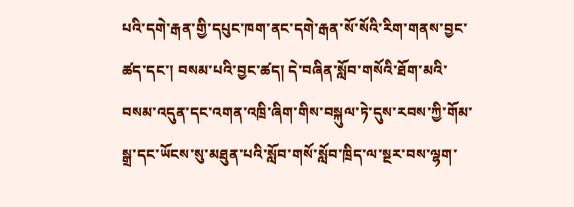པའི་དགེ་རྒན་གྱི་དཔུང་ཁག་ནང་དགེ་རྒན་སོ་སོའི་རིག་གནས་བྱང་ཚད་དང་། བསམ་པའི་བྱང་ཚད། དེ་བཞིན་སློབ་གསོའི་ཐོག་མའི་བསམ་འདུན་དང་འགན་འཁྲི་ཞིག་གིས་བསྐུལ་ཏེ་དུས་རབས་ཀྱི་གོམ་སྒྲ་དང་ཡོངས་སུ་མཐུན་པའི་སློབ་གསོ་སློབ་ཁྲིད་ལ་སྔར་བས་ལྷག་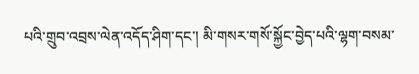པའི་གྲུབ་འབྲས་ལེན་འདོད་ཤིག་དང་། མི་གསར་གསོ་སྐྱོང་བྱེད་པའི་ལྷག་བསམ་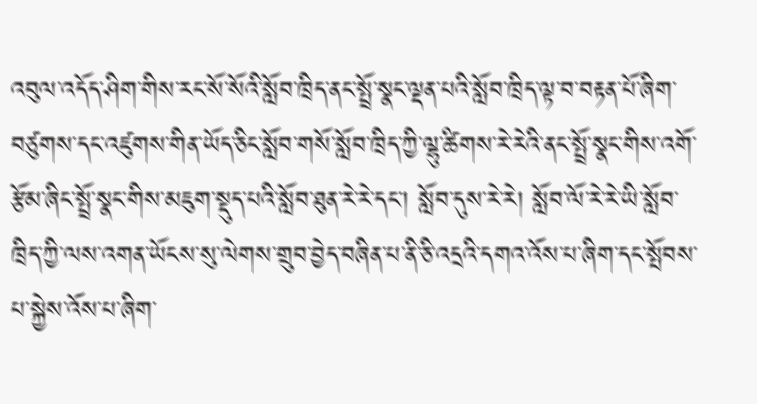འབུལ་འདོད་ཤིག་གིས་རང་སོ་སོའི་སློབ་ཁྲིད་ནང་སྤྲོ་སྣང་ལྡན་པའི་སློབ་ཁྲིད་ལྟ་བ་བརྟན་པོ་ཞིག་བཙུགས་དང་འཛུགས་གིན་ཡོད་ཅིང་སློབ་གསོ་སློབ་ཁྲིད་ཀྱི་ལྷུ་ཚིགས་རེ་རེའི་ནང་སྤྲོ་སྣང་གིས་འགོ་རྩོམ་ཞིང་སྤྲོ་སྣང་གིས་མཇུག་སྡུད་པའི་སློབ་ཐུན་རེ་རེ་དང་། སློབ་དུས་རེ་རེ། སློབ་ལོ་རེ་རེ་ཡི་སློབ་ཁྲིད་ཀྱི་ལས་འགན་ཡོངས་སུ་ལེགས་གྲུབ་བྱེད་བཞིན་པ་ནི་ཅི་འདྲའི་དགའ་འོས་པ་ཞིག་དང་སྤོབས་པ་སྐྱེས་འོས་པ་ཞིག་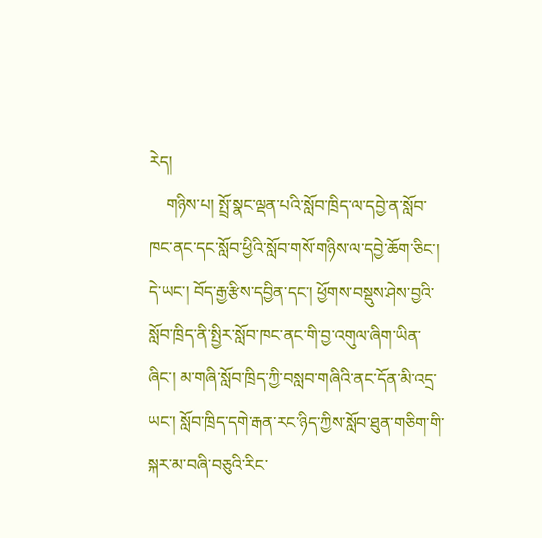རེད།
    གཉིས་པ། སྤྲོ་སྣང་ལྡན་པའི་སློབ་ཁྲིད་ལ་དབྱེ་ན་སློབ་ཁང་ནང་དང་སློབ་ཕྱིའི་སློབ་གསོ་གཉིས་ལ་དབྱེ་ཆོག་ཅིང་། དེ་ཡང་། བོད་རྒྱ་རྩིས་དབྱིན་དང་། ཕྱོགས་བསྡུས་ཤེས་བྱའི་སློབ་ཁྲིད་ནི་སྤྱིར་སློབ་ཁང་ནང་གི་བྱ་འགུལ་ཞིག་ཡིན་ཞིང་། མ་གཞི་སློབ་ཁྲིད་ཀྱི་བསླབ་གཞིའི་ནང་དོན་མི་འདྲ་ཡང་། སློབ་ཁྲིད་དགེ་རྒན་རང་ཉིད་ཀྱིས་སློབ་ཐུན་གཅིག་གི་སྐར་མ་བཞི་བཅུའི་རིང་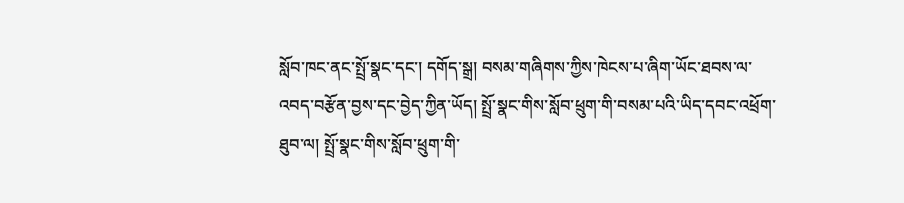སློབ་ཁང་ནང་སྤྲོ་སྣང་དང་། དགོད་སྒྲ། བསམ་གཞིགས་ཀྱིས་ཁེངས་པ་ཞིག་ཡོང་ཐབས་ལ་འབད་བརྩོན་བྱས་དང་བྱེད་ཀྱིན་ཡོད། སྤྲོ་སྣང་གིས་སློབ་ཕྲུག་གི་བསམ་པའི་ཡིད་དབང་འཕྲོག་ཐུབ་ལ། སྤྲོ་སྣང་གིས་སློབ་ཕྲུག་གི་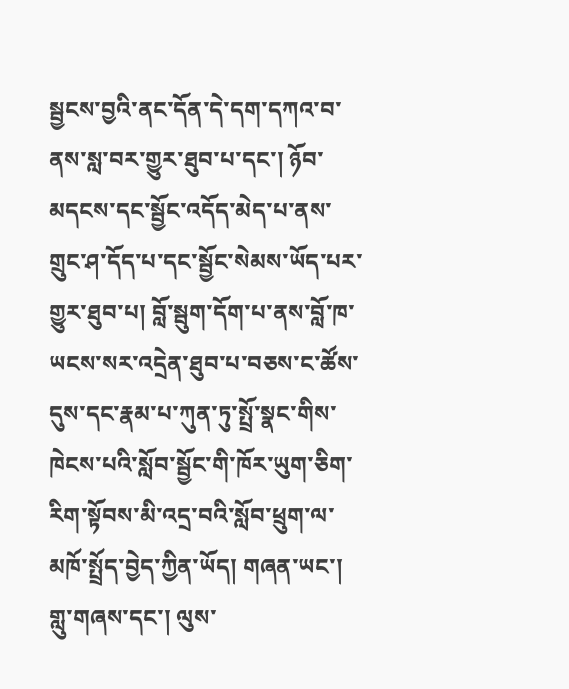སྦྱངས་བྱའི་ནང་དོན་དེ་དག་དཀའ་བ་ནས་སླ་བར་གྱུར་ཐུབ་པ་དང་། ཉོབ་མདངས་དང་སྦྱོང་འདོད་མེད་པ་ནས་གྲུང་ཤ་དོད་པ་དང་སྦྱོང་སེམས་ཡོད་པར་གྱུར་ཐུབ་པ། བློ་སྦུག་དོག་པ་ནས་བློ་ཁ་ཡངས་སར་འདྲེན་ཐུབ་པ་བཅས་ང་ཚོས་དུས་དང་རྣམ་པ་ཀུན་ཏུ་སྤྲོ་སྣང་གིས་ཁེངས་པའི་སློབ་སྦྱོང་གི་ཁོར་ཡུག་ཅིག་རིག་སྟོབས་མི་འདྲ་བའི་སློབ་ཕྲུག་ལ་མཁོ་སྤྲོད་བྱེད་ཀྱིན་ཡོད། གཞན་ཡང་། གླུ་གཞས་དང་། ལུས་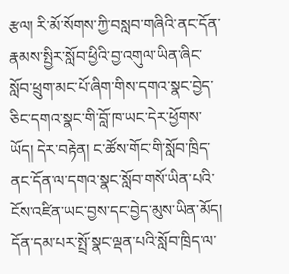རྩལ། རི་མོ་སོགས་ཀྱི་བསླབ་གཞིའི་ནང་དོན་རྣམས་སྤྱིར་སློབ་ཕྱིའི་བྱ་འགུལ་ཡིན་ཞིང་སློབ་ཕྲུག་མང་པོ་ཞིག་གིས་དགའ་སྣང་བྱེད་ཅིང་དགའ་སྣང་གི་བློ་ཁ་ཡང་དེར་ཕྱོགས་ཡོད། དེར་བརྟེན། ང་ཚོས་གོང་གི་སློབ་ཁྲིད་ནང་དོན་ལ་དགའ་སྣང་སློབ་གསོ་ཡིན་པའི་ངོས་འཛིན་ཡང་བྱས་དང་བྱེད་མུས་ཡིན་མོད། དོན་དམ་པར་སྤྲོ་སྣང་ལྡན་པའི་སློབ་ཁྲིད་ལ་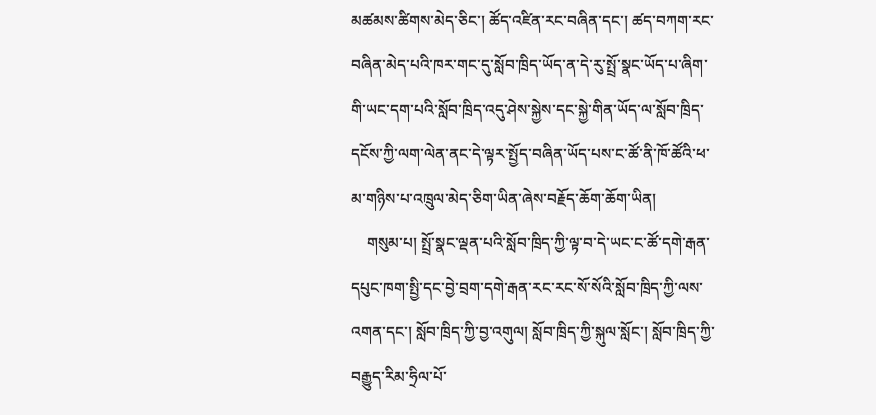མཚམས་ཚིགས་མེད་ཅིང་། ཚོད་འཛིན་རང་བཞིན་དང་། ཚད་བཀག་རང་བཞིན་མེད་པའི་ཁར་གང་དུ་སློབ་ཁྲིད་ཡོད་ན་དེ་རུ་སྤྲོ་སྣང་ཡོད་པ་ཞིག་གི་ཡང་དག་པའི་སློབ་ཁྲིད་འདུ་ཤེས་སྐྱེས་དང་སྐྱེ་གིན་ཡོད་ལ་སློབ་ཁྲིད་དངོས་ཀྱི་ལག་ལེན་ནང་དེ་ལྟར་སྤྱོད་བཞིན་ཡོད་པས་ང་ཚོ་ནི་ཁོ་ཚོའི་ཕ་མ་གཉིས་པ་འཁྲུལ་མེད་ཅིག་ཡིན་ཞེས་བརྗོད་ཆོག་ཆོག་ཡིན།
    གསུམ་པ། སྤྲོ་སྣང་ལྡན་པའི་སློབ་ཁྲིད་ཀྱི་ལྟ་བ་དེ་ཡང་ང་ཚོ་དགེ་རྒན་དཔུང་ཁག་སྤྱི་དང་བྱེ་བྲག་དགེ་རྒན་རང་རང་སོ་སོའི་སློབ་ཁྲིད་ཀྱི་ལས་འགན་དང་། སློབ་ཁྲིད་ཀྱི་བྱ་འགུལ། སློབ་ཁྲིད་ཀྱི་སྐུལ་སློང་། སློབ་ཁྲིད་ཀྱི་བརྒྱུད་རིམ་ཧྲིལ་པོ་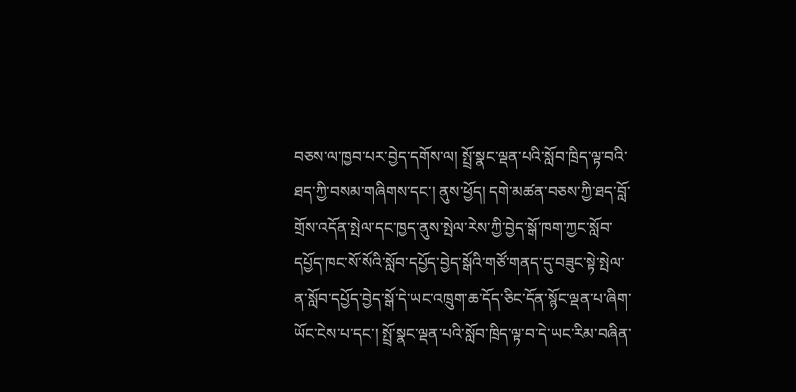བཅས་ལ་ཁྱབ་པར་བྱེད་དགོས་ལ། སྤྲོ་སྣང་ལྡན་པའི་སློབ་ཁྲིད་ལྟ་བའི་ཐད་ཀྱི་བསམ་གཞིགས་དང་། ནུས་ཕྱོད། དགེ་མཚན་བཅས་ཀྱི་ཐད་བློ་གྲོས་འདོན་སྤེལ་དང་ཁྱད་ནུས་སྤེལ་རེས་ཀྱི་བྱེད་སྒོ་ཁག་ཀྱང་སློབ་དཔྱོད་ཁང་སོ་སོའི་སློབ་དཔྱོད་བྱེད་སྒོའི་གཙོ་གནད་དུ་བཟུང་སྟེ་སྤེལ་ན་སློབ་དཔྱོད་བྱེད་སྒོ་དེ་ཡང་འཁྲུག་ཆ་དོད་ཅིང་དོན་སྙོང་ལྡན་པ་ཞིག་ཡོང་ངེས་པ་དང་། སྤྲོ་སྣང་ལྡན་པའི་སློབ་ཁྲིད་ལྟ་བ་དེ་ཡང་རིམ་བཞིན་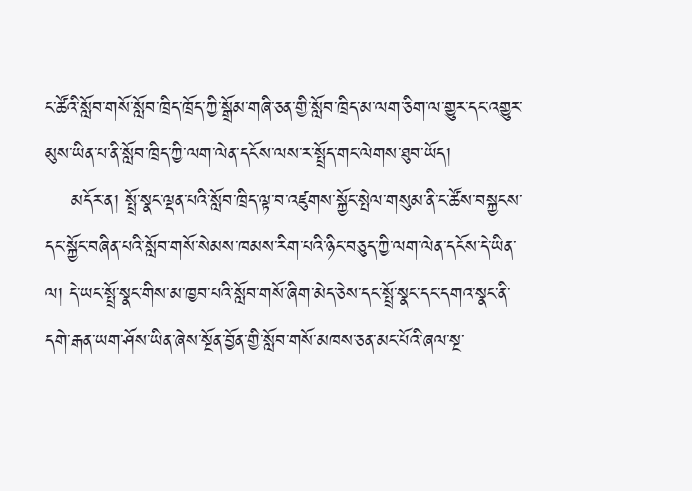ང་ཚོའི་སློབ་གསོ་སློབ་ཁྲིད་ཁྲོད་ཀྱི་སྒྲོམ་གཞི་ཅན་གྱི་སློབ་ཁྲིད་མ་ལག་ཅིག་ལ་གྱུར་དང་འགྱུར་མུས་ཡིན་པ་ནི་སློབ་ཁྲིད་ཀྱི་ལག་ལེན་དངོས་ལས་ར་སྤྲོད་གང་ལེགས་ཐུབ་ཡོད།
    མདོར་ན། སྤྲོ་སྣང་ལྡན་པའི་སློབ་ཁྲིད་ལྟ་བ་འཛུགས་སྐྱོང་སྤེལ་གསུམ་ནི་ང་ཚོས་བསྐྱངས་དང་སྐྱོང་བཞིན་པའི་སློབ་གསོ་སེམས་ཁམས་རིག་པའི་ཉིང་བཅུད་ཀྱི་ལག་ལེན་དངོས་དེ་ཡིན་ལ། དེ་ཡང་སྤྲོ་སྣང་གིས་མ་ཁྱབ་པའི་སློབ་གསོ་ཞིག་མེད་ཅེས་དང་སྤྲོ་སྣང་དང་དགའ་སྣང་ནི་དགེ་རྒན་ཡག་ཤོས་ཡིན་ཞེས་སྔོན་བྱོན་གྱི་སློབ་གསོ་མཁས་ཅན་མང་པོའི་ཞལ་སྔ་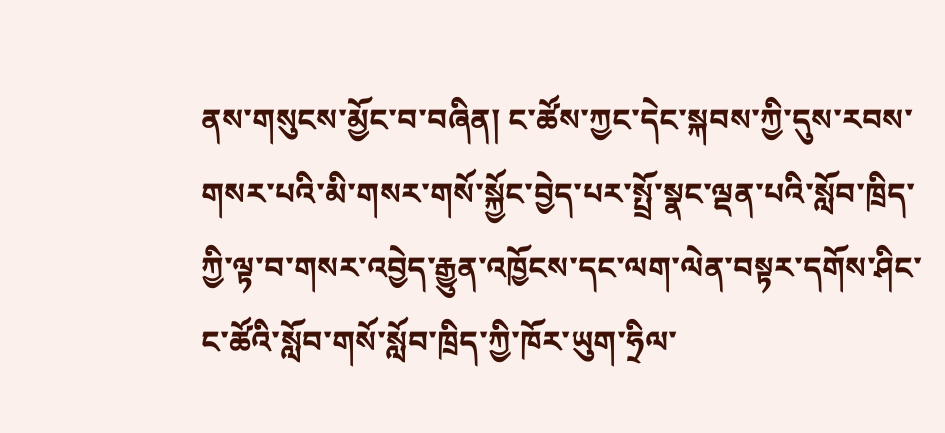ནས་གསུངས་མྱོང་བ་བཞིན། ང་ཚོས་ཀྱང་དེང་སྐབས་ཀྱི་དུས་རབས་གསར་པའི་མི་གསར་གསོ་སྐྱོང་བྱེད་པར་སྤྲོ་སྣང་ལྡན་པའི་སློབ་ཁྲིད་ཀྱི་ལྟ་བ་གསར་འབྱེད་རྒྱུན་འཁྱོངས་དང་ལག་ལེན་བསྟར་དགོས་ཤིང་ང་ཚོའི་སློབ་གསོ་སློབ་ཁྲིད་ཀྱི་ཁོར་ཡུག་ཧྲིལ་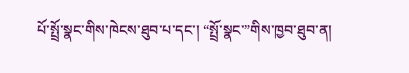པོ་སྤྲོ་སྣང་གིས་ཁེངས་ཐུབ་པ་དང་། “སྤྲོ་སྣང་”གིས་ཁྱབ་ཐུབ་ན།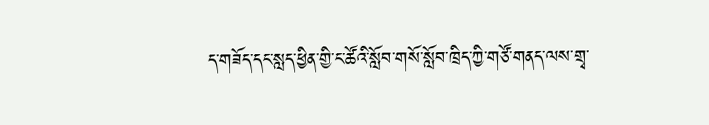ད་གཟོད་དང་སླད་ཕྱིན་གྱི་ང་ཚོའི་སློབ་གསོ་སློབ་ཁྲིད་ཀྱི་གཙོ་གནད་ལས་གྲྭ་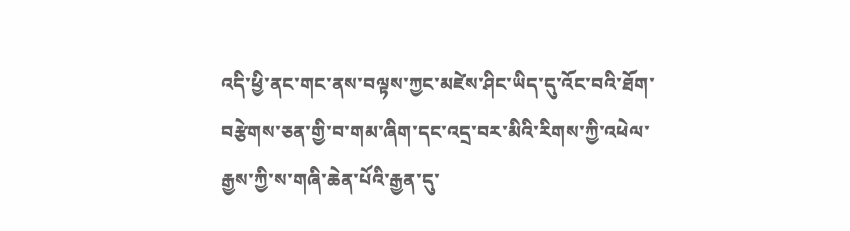འདི་ཕྱི་ནང་གང་ནས་བལྟས་ཀྱང་མཛེས་ཤིང་ཡིད་དུ་འོང་བའི་ཐོག་བརྩེགས་ཅན་གྱི་བ་གམ་ཞིག་དང་འདྲ་བར་མིའི་རིགས་ཀྱི་འཕེལ་རྒྱས་ཀྱི་ས་གཞི་ཆེན་པོའི་རྒྱན་དུ་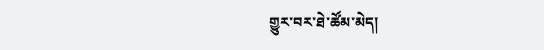གྱུར་བར་ཐེ་ཚོམ་མེད།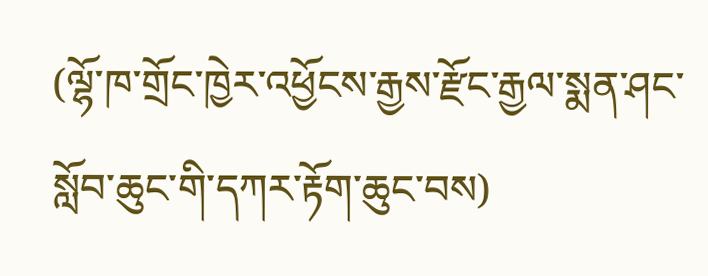(ལྷོ་ཁ་གྲོང་ཁྱེར་འཕྱོངས་རྒྱས་རྫོང་རྒྱལ་སྨན་ཤང་སློབ་ཆུང་གི་དཀར་རྟོག་ཆུང་བས)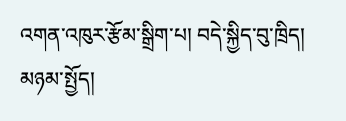འགན་འཁུར་རྩོམ་སྒྲིག་པ། བདེ་སྐྱིད་བུ་ཁྲིད།
མཉམ་སྤྱོད།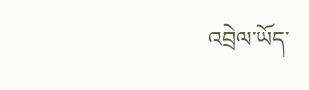འབྲེལ་ཡོད་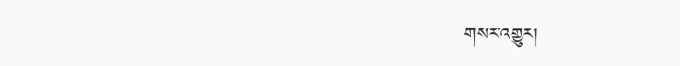གསར་འགྱུར།